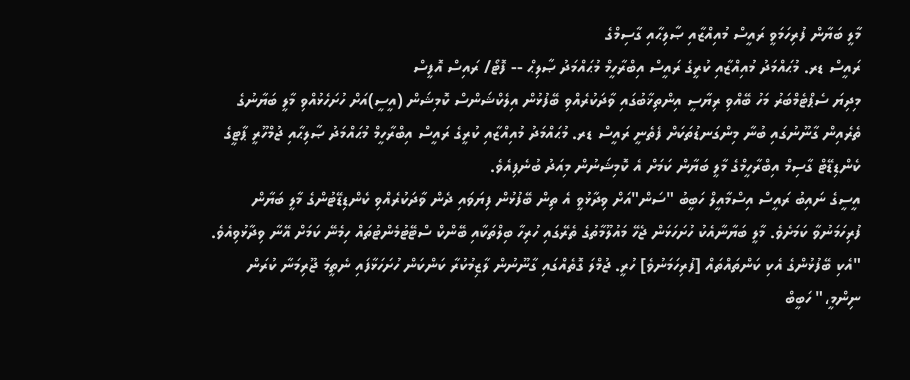މާލީ ބަޔާން ފުރިހަމަވީ ރައީސް މުއިއްޒާއި ޞާލިޙާއި ގާސިމްގެ
ރައީސް ޑރ. މުޙައްމަދު މުއިއްޒާއި ކުރީގެ ރައީސް އިބްރާހީމް މުޙައްމަދު ޞާލިޙް -- ފޮޓޯ/ ރައިސް އޮފީސް
މިދިޔަ ސެޕްޓެމްބަރު މަހު ބޭއްވި ރިޔާސީ އިންތިޚާބުގައި ވާދަކުރެއްވި ބޭފުޅުން އިލެކްޝަންސް ކޮމިޝަން (އީސީ)އަށް ހުށަހެޅުއްވި މާލީ ބަޔާނުގެ ތެރެއިން ގާނޫނުގައި ބުނާ މިންގަނޑުތަކަށް ފެތެނީ ރައީސް ޑރ. މުޙައްމަދު މުއިއްޒާއި ކުރީގެ ރައީސް އިބްރާހީމް މުޙައްމަދު ޞާލިޙާއި ޖުމްހޫރީ ޕާޓީގެ ކެންޑިޑޭޓް ގާސިމް އިބްރާހީމްގެ މާލީ ބަޔާން ކަމަށް އެ ކޮމިޝަނުން މިއަދު ބުނެފިއެވެ.
އީސީގެ ނައިބު ރައީސް އިސްމާއީލް ހަބީބު "ސަން"އަށް ވިދާޅުވީ އެ ތިން ބޭފުޅުން ފިޔަވައި ދެން ވާދަކުރެއްވި ކެންޑިޑޭޓުންގެ މާލީ ބަޔާން ފުރިހަމަނުވާ ކަމަށެވެ. މާލީ ބަޔާނާއެކު ހުށަހަޅަން ޖެހޭ މައުލޫމާތުގެ ތެރޭގައި ހުރިހާ ބިލްތަކާއި ބޭންކް ސްޓޭޓުމެންޓުތައް ހިމެނޭ ކަމަށް އޭނާ ވިދާޅުވިއެވެ.
"އެކި ބޭފުޅުންގެ އެކި ކަންތައްތައް [ފުރިހަމަނުވެ] ހުރީ. ޖުމްލަ ގޮތެއްގައި ގާނޫނުން ލާޒިމުކުރާ ކަންކަން ހުށަހަޅާފައި ނެތީމަ ޖޫރިމަނާ ކުރަން ނިންމީ،" ހަބީބް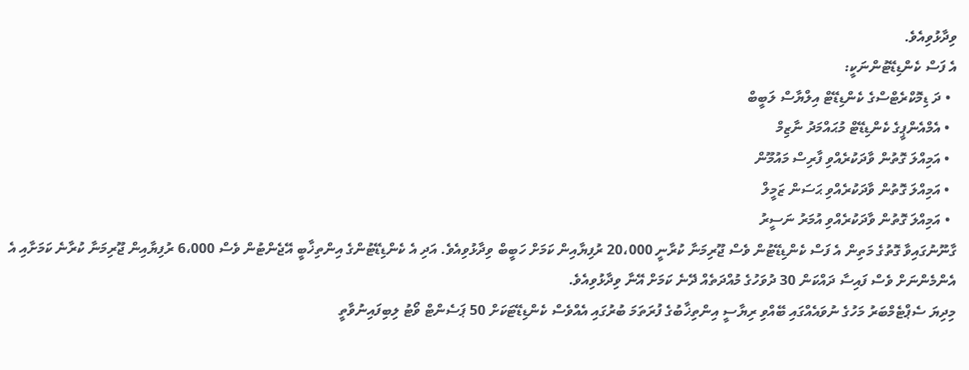ވިދާޅުވިއެވެ.
އެ ފަސް ކެންޑިޑޭޓުންނަކީ:
  • ދަ ޑިމޮކްރެޓްސްގެ ކެންޑިޑޭޓް އިލްޔާސް ލަބީބް
  • އެމްއެންޕީގެ ކެންޑިޑޭޓް މުޙައްމަދު ނާޒިމް
  • އަމިއްލަ ގޮތުން ވާދަކުރެއްވި ފާރިސް މައުމޫން
  • އަމިއްލަ ގޮތުން ވާދަކުރެއްވި ޙަސަން ޒަމީލް
  • އަމިއްލަ ގޮތުން ވާދަކުރެއްވި އުމަރު ނަސީރު
ގާނޫނުގައިވާ ގޮތުގެ މަތިން އެ ފަސް ކެންޑިޑޭޓުން ވެސް ޖޫރިމަނާ ކުރާނީ 20،000 ރުފިޔާއިން ކަމަށް ހަބީބް ވިދާޅުވިއެވެ. އަދި އެ ކެންޑިޑޭޓުންގެ އިންތިޚާބީ އޭޖެންޓުން ވެސް 6،000 ރުފިޔާއިން ޖޫރިމަނާ ކުރާނެ ކަމަށާއި އެ އެންމެންނަށް ވެސް ފައިސާ ދައްކަން 30 ދުވަހުގެ މުއްދަތެއް ދޭނެ ކަމަށް އޭނާ ވިދާޅުވިއެވެ.
މިދިޔަ ސެޕްޓެމްބަރު މަހުގެ ނުވައެއްގައި ބޭއްވި ރިޔާސީ އިންތިޚާބުގެ ފުރަތަމަ ބުރުގައި އެއްވެސް ކެންޑިޑޭޓަކަށް 50 ޕަސެންޓް ވޯޓު ލިބިފައިނުވާތީ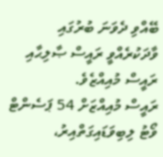ބޭއްވި ދެވަނަ ބުރުގައި ވާދަކުރެއްވީ ރައީސް ޞާލިޙާއި ރައީސް މުއިއްޒެވެ.
ރައީސް މުއިއްޒަށް 54 ޕަސެންޓް ވޯޓު ލިބިވަޑައިގަތްއިރު،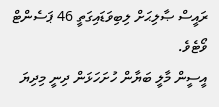ރައީސް ޞާލިޙަށް ލިބިވަޑައިގަތީ 46 ޕަސެންޓް ވޯޓެވެ.
އީސީން މާލީ ބަޔާން ހުށަހަޅަން ދިނީ މިދިޔަ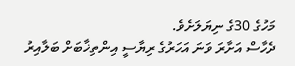މަހުގެ 30ގެ ނިޔަލަށެވެ.
ދެހާސް އަށާރަ ވަނަ އަހަރުގެ ރިޔާސީ އިންތިޚާބަށް ބަލާއިރު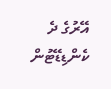އޭރުގެ ދެ ކެންޑިޑޭޓުން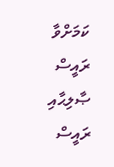ކަމަށްވާ ރައީސް ޞާލިޙާއި ރައީސް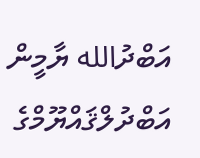އަބްދުالله ޔާމީން އަބްދުލްޤައްޔޫމްގެ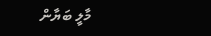މާލީ ބަޔާން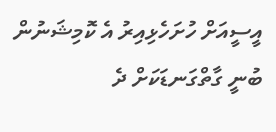އީސީއަށް ހުށަހެޅިއިރު އެ ކޮމިޝަނުން ބުނީ ގާތްގަނޑަކަށް ދެ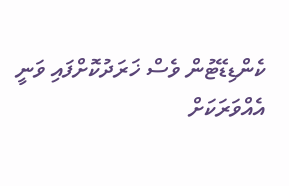ކެންޑިޑޭޓުން ވެސް ޚަރަދުކޮށްފައި ވަނީ އެއްވަރަކަށް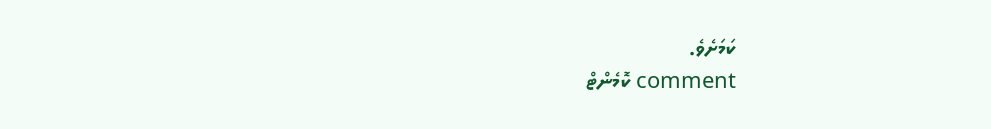ކަމަށެވެ.
comment ކޮމެންޓް